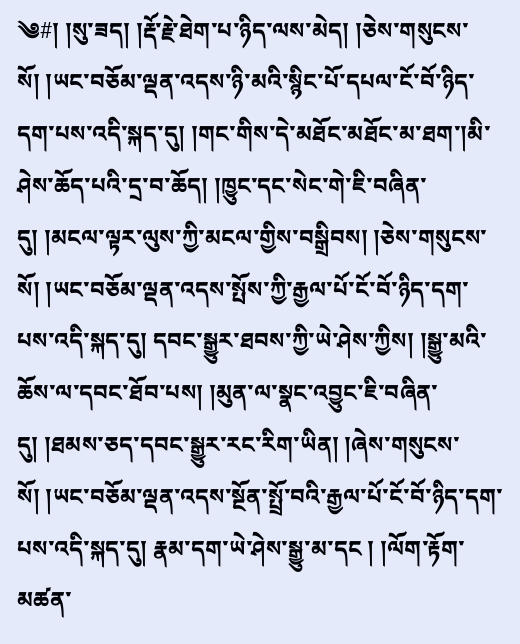༄#། །སུ་ཟད། །རྡོ་རྗེ་ཐེག་པ་ཉིད་ལས་མེད། །ཅེས་གསུངས་སོ། །ཡང་བཅོམ་ལྡན་འདས་ཉི་མའི་སྙིང་པོ་དཔལ་ངོ་བོ་ཉིད་དག་པས་འདི་སྐད་དུ། །གང་གིས་དེ་མཐོང་མཐོང་མ་ཐག་།མི་ཤེས་ཆོད་པའི་དྲ་བ་ཆོད། །ཁྱུང་དང་སེང་གེ་ཇི་བཞིན་དུ། །མངལ་ལྟར་ལུས་ཀྱི་མངལ་གྱིས་བསྒྲིབས། །ཅེས་གསུངས་སོ། །ཡང་བཅོམ་ལྡན་འདས་སྤོས་ཀྱི་རྒྱལ་པོ་ངོ་བོ་ཉིད་དག་པས་འདི་སྐད་དུ། དབང་སྒྱུར་ཐབས་ཀྱི་ཡེ་ཤེས་ཀྱིས། །སྒྱུ་མའི་ཆོས་ལ་དབང་ཐོབ་པས། །མུན་ལ་སྣང་འབྱུང་ཇི་བཞིན་དུ། །ཐམས་ཅད་དབང་སྒྱུར་རང་རིག་ཡིན། །ཞེས་གསུངས་སོ། །ཡང་བཅོམ་ལྡན་འདས་སྔོན་སྤྲོ་བའི་རྒྱལ་པོ་ངོ་བོ་ཉིད་དག་པས་འདི་སྐད་དུ། རྣམ་དག་ཡེ་ཤེས་སྒྱུ་མ་དང ། །ལོག་རྟོག་མཚན་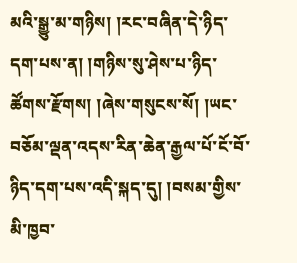མའི་སྒྱུ་མ་གཉིས། །རང་བཞིན་དེ་ཉིད་དག་པས་ན། །གཉིས་སུ་ཤེས་པ་ཉིད་ཚོགས་རྫོགས། །ཞེས་གསུངས་སོ། །ཡང་བཅོམ་ལྡན་འདས་རིན་ཆེན་རྒྱལ་པོ་ངོ་བོ་ཉིད་དག་པས་འདི་སྐད་དུ། །བསམ་གྱིས་མི་ཁྱབ་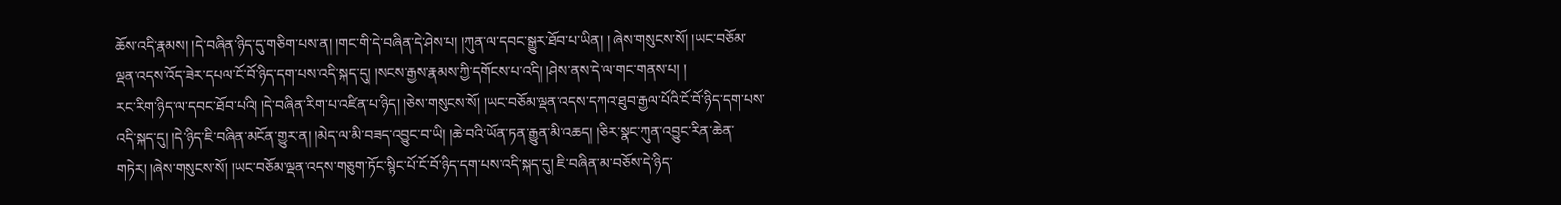ཆོས་འདི་རྣམས། །དེ་བཞིན་ཉིད་དུ་གཅིག་པས་ན། །གང་གི་དེ་བཞིན་དེ་ཤེས་པ། །ཀུན་ལ་དབང་སྒྱུར་ཐོབ་པ་ཡིན། ། ཞེས་གསུངས་སོ། །ཡང་བཅོམ་ལྡན་འདས་འོད་ཟེར་དཔལ་ངོ་བོ་ཉིད་དག་པས་འདི་སྐད་དུ། །སངས་རྒྱས་རྣམས་ཀྱི་དགོངས་པ་འདི། །ཤེས་ནས་དེ་ལ་གང་གནས་པ། །
རང་རིག་ཉིད་ལ་དབང་ཐོབ་པའི། །དེ་བཞིན་རིག་པ་འཛིན་པ་ཉིད། །ཅེས་གསུངས་སོ། །ཡང་བཅོམ་ལྡན་འདས་དཀའ་ཐུབ་རྒྱལ་པོའི་ངོ་བོ་ཉིད་དག་པས་འདི་སྐད་དུ། །དེ་ཉིད་ཇི་བཞིན་མངོན་གྱུར་ན། །མེད་ལ་མི་བཟད་འབྱུང་བ་ཡི། །ཆེ་བའི་ཡོན་ཏན་རྒྱུན་མི་འཆད། །ཅིར་སྣང་ཀུན་འབྱུང་རིན་ཆེན་གཏེར། །ཞེས་གསུངས་སོ། །ཡང་བཅོམ་ལྡན་འདས་གཅུག་ཏོང་སྙིང་པོ་ངོ་བོ་ཉིད་དག་པས་འདི་སྐད་དུ། ཇི་བཞིན་མ་བཅོས་དེ་ཉིད་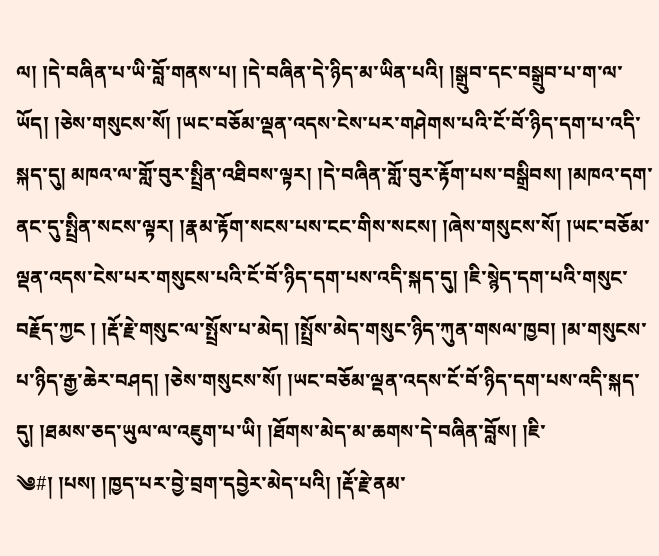ལ། །དེ་བཞིན་པ་ཡི་བློ་གནས་པ། །དེ་བཞིན་དེ་ཉིད་མ་ཡིན་པའི། །སྒྲུབ་དང་བསྒྲུབ་པ་ག་ལ་ཡོད། །ཅེས་གསུངས་སོ། །ཡང་བཅོམ་ལྡན་འདས་ངེས་པར་གཤེགས་པའི་ངོ་བོ་ཉིད་དག་པ་འདི་སྐད་དུ། མཁའ་ལ་གློ་བུར་སྤྲིན་འཐིབས་ལྟར། །དེ་བཞིན་གློ་བུར་རྟོག་པས་བསྒྲིབས། །མཁའ་དག་ནང་དུ་སྤྲིན་སངས་ལྟར། །རྣམ་རྟོག་སངས་པས་ངང་གིས་སངས། །ཞེས་གསུངས་སོ། །ཡང་བཅོམ་ལྡན་འདས་ངེས་པར་གསུངས་པའི་ངོ་བོ་ཉིད་དག་པས་འདི་སྐད་དུ། །ཇི་སྙེད་དག་པའི་གསུང་བརྗོད་ཀྱང ། །རྡོ་རྗེ་གསུང་ལ་སྤྲོས་པ་མེད། །སྤྲོས་མེད་གསུང་ཉིད་ཀུན་གསལ་ཁྱབ། །མ་གསུངས་པ་ཉིད་རྒྱ་ཆེར་བཤད། །ཅེས་གསུངས་སོ། །ཡང་བཅོམ་ལྡན་འདས་ངོ་བོ་ཉིད་དག་པས་འདི་སྐད་དུ། །ཐམས་ཅད་ཡུལ་ལ་འཇུག་པ་ཡི། །ཐོགས་མེད་མ་ཆགས་དེ་བཞིན་བློས། །ཇི་
༄#། །པས། །ཁྱད་པར་བྱེ་བྲག་དབྱེར་མེད་པའི། །རྡོ་རྗེ་ནམ་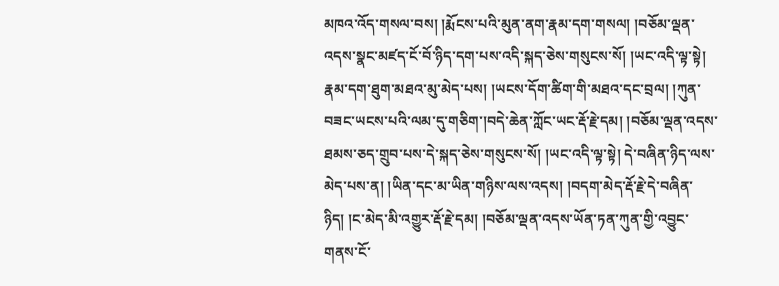མཁའ་འོད་གསལ་བས། །རྨོངས་པའི་མུན་ནག་རྣམ་དག་གསལ། །བཅོམ་ལྡན་འདས་སྣང་མཛད་ངོ་བོ་ཉིད་དག་པས་འདི་སྐད་ཅེས་གསུངས་སོ། །ཡང་འདི་ལྟ་སྟེ། རྣམ་དག་ཐུག་མཐའ་མུ་མེད་པས། །ཡངས་དོག་ཚིག་གི་མཐའ་དང་བྲལ། །ཀུན་བཟང་ཡངས་པའི་ལམ་དུ་གཅིག་།བདེ་ཆེན་ཀློང་ཡང་རྡོ་རྗེ་དམ། །བཅོམ་ལྡན་འདས་ཐམས་ཅད་གྲུབ་པས་དེ་སྐད་ཅེས་གསུངས་སོ། །ཡང་འདི་ལྟ་སྟེ། དེ་བཞིན་ཉིད་ལས་མེད་པས་ན། །ཡིན་དང་མ་ཡིན་གཉིས་ལས་འདས། །བདག་མེད་རྡོ་རྗེ་དེ་བཞིན་ཉིད། །ང་མེད་མི་འགྱུར་རྡོ་རྗེ་དམ། །བཅོམ་ལྡན་འདས་ཡོན་ཏན་ཀུན་གྱི་འབྱུང་གནས་ངོ་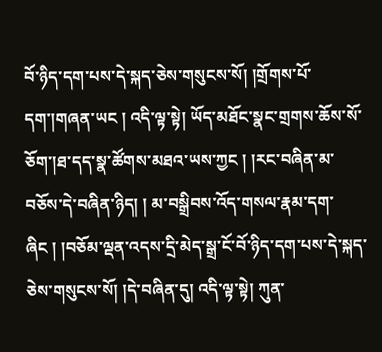བོ་ཉིད་དག་པས་དེ་སྐད་ཅེས་གསུངས་སོ། །གྲོགས་པོ་དག་།གཞན་ཡང ། འདི་ལྟ་སྟེ། ཡོད་མཐོང་སྣང་གྲགས་ཆོས་སོ་ཅོག་།ཐ་དད་སྣ་ཚོགས་མཐའ་ཡས་ཀྱང ། །རང་བཞིན་མ་བཅོས་དེ་བཞིན་ཉིད། ། མ་བསྒྲིབས་འོད་གསལ་རྣམ་དག་ཞིང ། །བཅོམ་ལྡན་འདས་དྲི་མེད་སྒྲ་ངོ་བོ་ཉིད་དག་པས་དེ་སྐད་ཅེས་གསུངས་སོ། །དེ་བཞིན་དུ། འདི་ལྟ་སྟེ། ཀུན་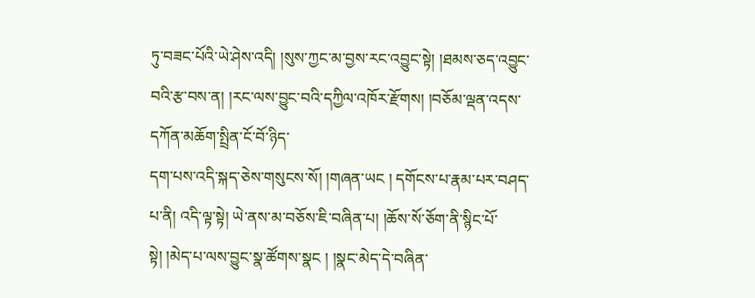ཏུ་བཟང་པོའི་ཡེ་ཤེས་འདི། །སུས་ཀྱང་མ་བྱས་རང་འབྱུང་སྟེ། །ཐམས་ཅད་འབྱུང་བའི་རྩ་བས་ན། །རང་ལས་བྱུང་བའི་དཀྱིལ་འཁོར་རྫོགས། །བཅོམ་ལྡན་འདས་དཀོན་མཆོག་སྤྲིན་ངོ་བོ་ཉིད་
དག་པས་འདི་སྐད་ཅེས་གསུངས་སོ། །གཞན་ཡང ། དགོངས་པ་རྣམ་པར་བཤད་པ་ནི། འདི་ལྟ་སྟེ། ཡེ་ནས་མ་བཅོས་ཇི་བཞིན་པ། །ཆོས་སོ་ཅོག་ནི་སྙིང་པོ་སྟེ། །མེད་པ་ལས་བྱུང་སྣ་ཚོགས་སྣང ། །སྣང་མེད་དེ་བཞིན་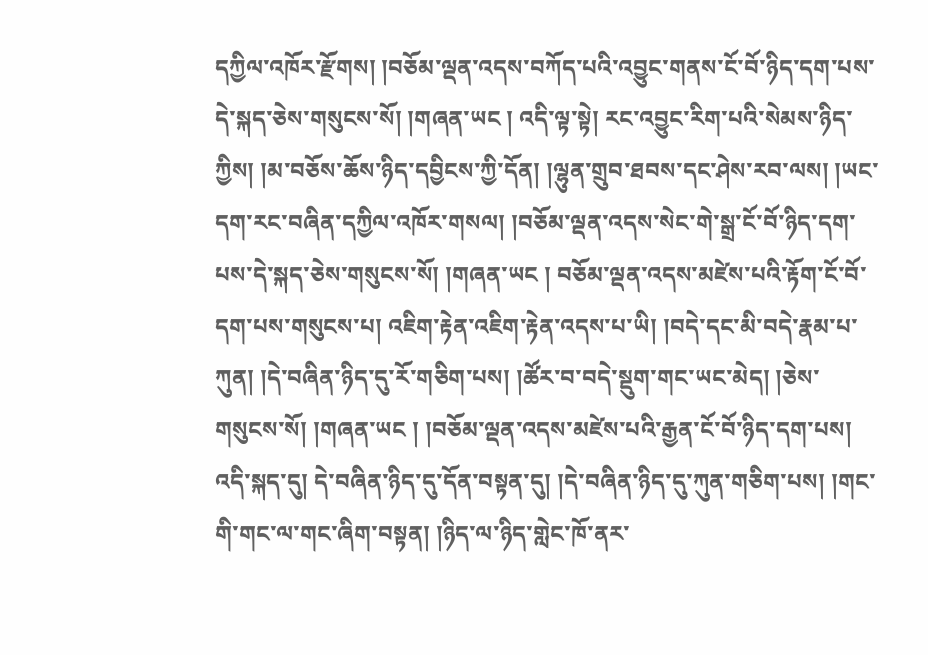དཀྱིལ་འཁོར་རྫོགས། །བཅོམ་ལྡན་འདས་བཀོད་པའི་འབྱུང་གནས་ངོ་བོ་ཉིད་དག་པས་དེ་སྐད་ཅེས་གསུངས་སོ། །གཞན་ཡང ། འདི་ལྟ་སྟེ། རང་འབྱུང་རིག་པའི་སེམས་ཉིད་ཀྱིས། །མ་བཅོས་ཆོས་ཉིད་དབྱིངས་ཀྱི་དོན། །ལྷུན་གྲུབ་ཐབས་དང་ཤེས་རབ་ལས། །ཡང་དག་རང་བཞིན་དཀྱིལ་འཁོར་གསལ། །བཅོམ་ལྡན་འདས་སེང་གེ་སྒྲ་ངོ་བོ་ཉིད་དག་པས་དེ་སྐད་ཅེས་གསུངས་སོ། །གཞན་ཡང ། བཅོམ་ལྡན་འདས་མཛེས་པའི་རྟོག་ངོ་བོ་དག་པས་གསུངས་པ། འཇིག་རྟེན་འཇིག་རྟེན་འདས་པ་ཡི། །བདེ་དང་མི་བདེ་རྣམ་པ་ཀུན། །དེ་བཞིན་ཉིད་དུ་རོ་གཅིག་པས། །ཚོར་བ་བདེ་སྡུག་གང་ཡང་མེད། །ཅེས་གསུངས་སོ། །གཞན་ཡང ། །བཅོམ་ལྡན་འདས་མཛེས་པའི་རྒྱན་ངོ་བོ་ཉིད་དག་པས། འདི་སྐད་དུ། དེ་བཞིན་ཉིད་དུ་དོན་བསྟན་དུ། །དེ་བཞིན་ཉིད་དུ་ཀུན་གཅིག་པས། །གང་གི་གང་ལ་གང་ཞིག་བསྟན། །ཉིད་ལ་ཉིད་གླེང་ཁོ་ནར་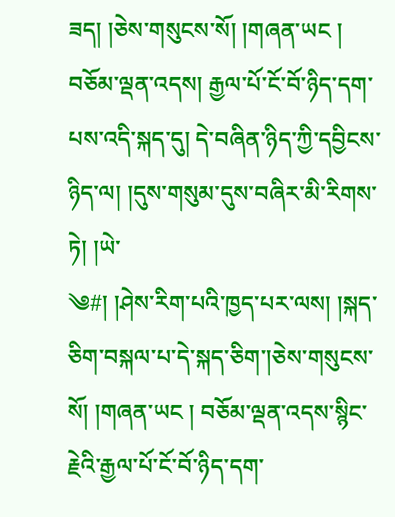ཟད། །ཅེས་གསུངས་སོ། །གཞན་ཡང ། བཅོམ་ལྡན་འདས། རྒྱལ་པོ་ངོ་བོ་ཉིད་དག་པས་འདི་སྐད་དུ། དེ་བཞིན་ཉིད་ཀྱི་དབྱིངས་ཉིད་ལ། །དུས་གསུམ་དུས་བཞིར་མི་རིགས་ཏེ། །ཡེ་
༄#། །ཤེས་རིག་པའི་ཁྱད་པར་ལས། །སྐད་ཅིག་བསྐལ་པ་དེ་སྐད་ཅིག་།ཅེས་གསུངས་སོ། །གཞན་ཡང ། བཅོམ་ལྡན་འདས་སྙིང་རྗེའི་རྒྱལ་པོ་ངོ་བོ་ཉིད་དག་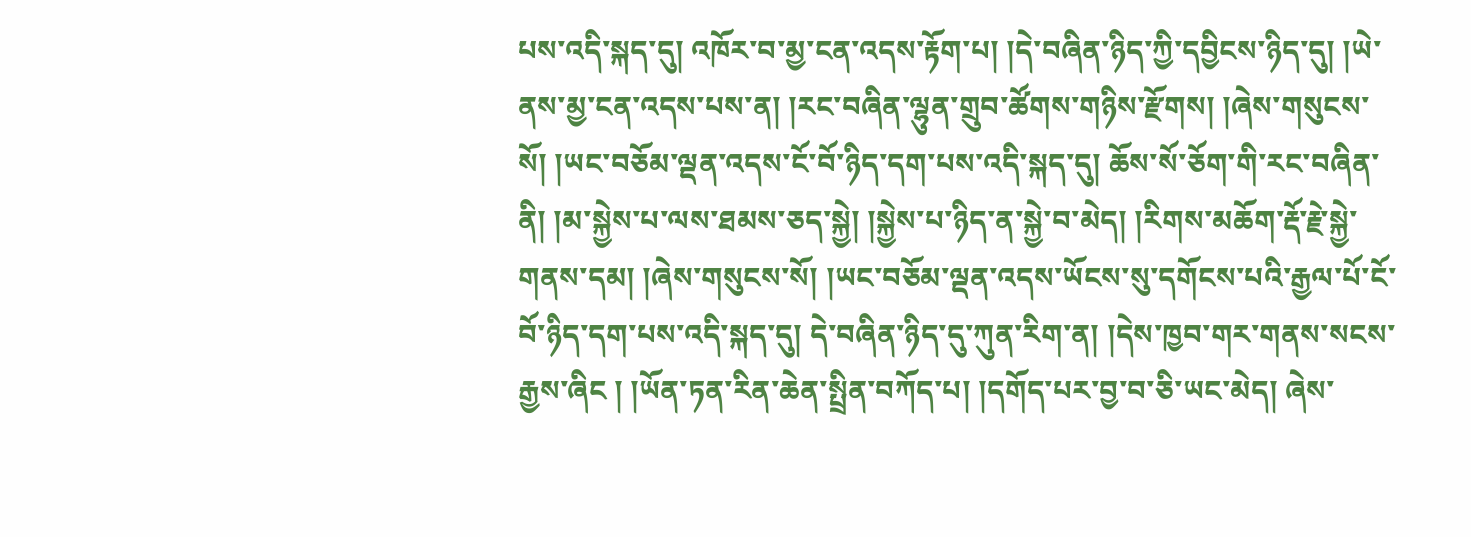པས་འདི་སྐད་དུ། འཁོར་བ་མྱ་ངན་འདས་རྟོག་པ། །དེ་བཞིན་ཉིད་ཀྱི་དབྱིངས་ཉིད་དུ། །ཡེ་ནས་མྱ་ངན་འདས་པས་ན། །རང་བཞིན་ལྷུན་གྲུབ་ཚོགས་གཉིས་རྫོགས། །ཞེས་གསུངས་སོ། །ཡང་བཅོམ་ལྡན་འདས་ངོ་བོ་ཉིད་དག་པས་འདི་སྐད་དུ། ཆོས་སོ་ཅོག་གི་རང་བཞིན་ནི། །མ་སྐྱེས་པ་ལས་ཐམས་ཅད་སྐྱེ། །སྐྱེས་པ་ཉིད་ན་སྐྱེ་བ་མེད། །རིགས་མཆོག་རྡོ་རྗེ་སྐྱེ་གནས་དམ། །ཞེས་གསུངས་སོ། །ཡང་བཅོམ་ལྡན་འདས་ཡོངས་སུ་དགོངས་པའི་རྒྱལ་པོ་ངོ་བོ་ཉིད་དག་པས་འདི་སྐད་དུ། དེ་བཞིན་ཉིད་དུ་ཀུན་རིག་ན། །དེས་ཁྱབ་གར་གནས་སངས་རྒྱས་ཞིང ། །ཡོན་ཏན་རིན་ཆེན་སྤྲིན་བཀོད་པ། །དགོད་པར་བྱ་བ་ཅི་ཡང་མེད། ཞེས་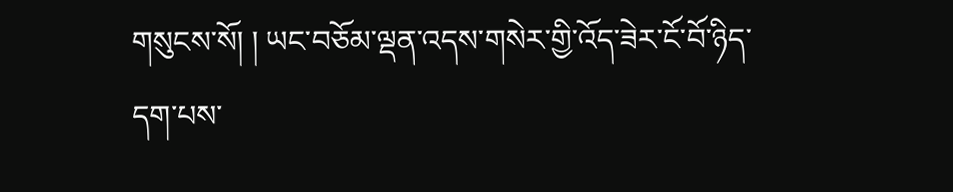གསུངས་སོ། ། ཡང་བཅོམ་ལྡན་འདས་གསེར་གྱི་འོད་ཟེར་ངོ་བོ་ཉིད་དག་པས་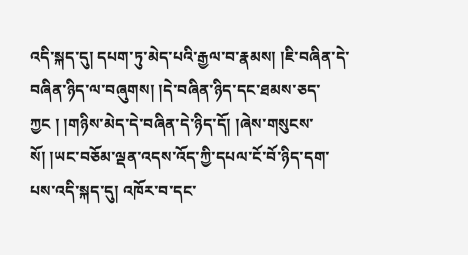འདི་སྐད་དུ། དཔག་ཏུ་མེད་པའི་རྒྱལ་བ་རྣམས། །ཇི་བཞིན་དེ་བཞིན་ཉིད་ལ་བཞུགས། །དེ་བཞིན་ཉིད་དང་ཐམས་ཅད་ཀྱང ། །གཉིས་མེད་དེ་བཞིན་དེ་ཉིད་དོ། །ཞེས་གསུངས་སོ། །ཡང་བཅོམ་ལྡན་འདས་འོད་ཀྱི་དཔལ་ངོ་བོ་ཉིད་དག་པས་འདི་སྐད་དུ། འཁོར་བ་དང་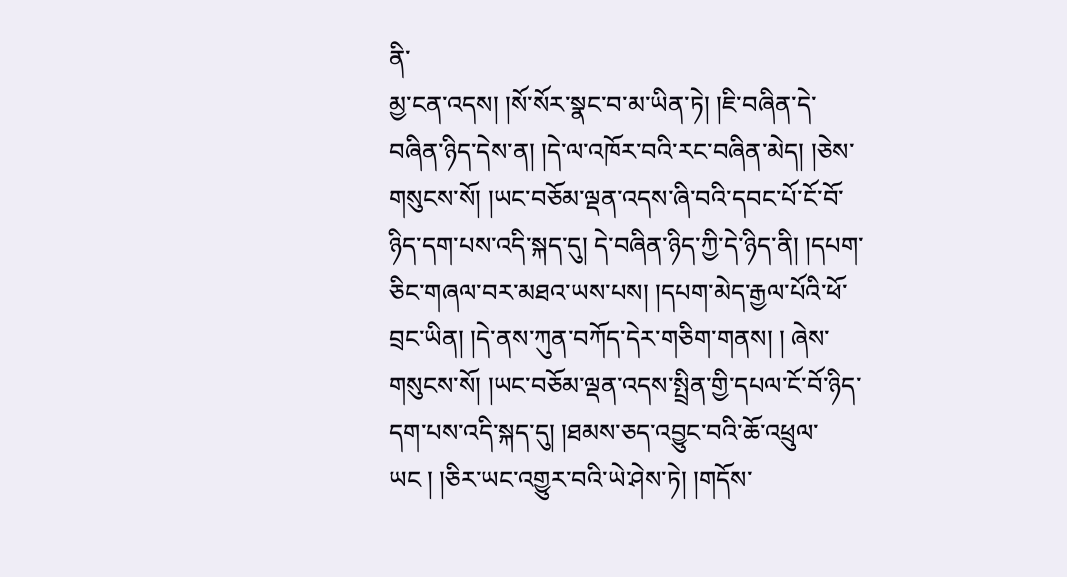ནི་
མྱ་ངན་འདས། །སོ་སོར་སྣང་བ་མ་ཡིན་ཏེ། །ཇི་བཞིན་དེ་བཞིན་ཉིད་དེས་ན། །དེ་ལ་འཁོར་བའི་རང་བཞིན་མེད། །ཅེས་གསུངས་སོ། །ཡང་བཅོམ་ལྡན་འདས་ཞི་བའི་དབང་པོ་ངོ་བོ་ཉིད་དག་པས་འདི་སྐད་དུ། དེ་བཞིན་ཉིད་ཀྱི་དེ་ཉིད་ནི། །དཔག་ཅིང་གཞལ་བར་མཐའ་ཡས་པས། །དཔག་མེད་རྒྱལ་པོའི་ཕོ་བྲང་ཡིན། །དེ་ནས་ཀུན་བཀོད་དེར་གཅིག་གནས། ། ཞེས་གསུངས་སོ། །ཡང་བཅོམ་ལྡན་འདས་སྤྲིན་གྱི་དཔལ་ངོ་བོ་ཉིད་དག་པས་འདི་སྐད་དུ། །ཐམས་ཅད་འབྱུང་བའི་ཆོ་འཕྲུལ་ཡང ། །ཅིར་ཡང་འགྱུར་བའི་ཡེ་ཤེས་ཏེ། །གདོས་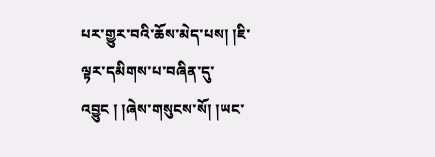པར་གྱུར་བའི་ཆོས་མེད་པས། །ཇི་ལྟར་དམིགས་པ་བཞིན་དུ་འབྱུང ། །ཞེས་གསུངས་སོ། །ཡང་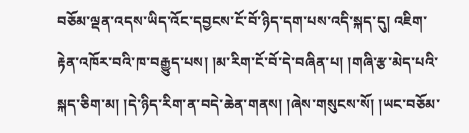བཅོམ་ལྡན་འདས་ཡིད་འོང་དབྱངས་ངོ་བོ་ཉིད་དག་པས་འདི་སྐད་དུ། འཇིག་རྟེན་འཁོར་བའི་ཁ་བརྒྱུད་པས། །མ་རིག་ངོ་བོ་དེ་བཞིན་པ། །གཞི་རྩ་མེད་པའི་སྐད་ཅིག་མ། །དེ་ཉིད་རིག་ན་བདེ་ཆེན་གནས། །ཞེས་གསུངས་སོ། །ཡང་བཅོམ་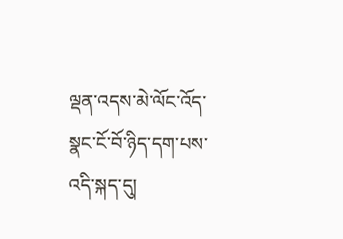ལྡན་འདས་མེ་ལོང་འོད་སྣང་ངོ་བོ་ཉིད་དག་པས་འདི་སྐད་དུ།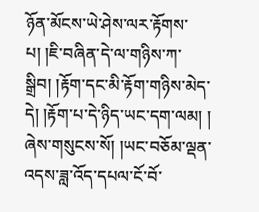ཉོན་མོངས་ཡེ་ཤེས་ལར་རྟོགས་པ། །ཇི་བཞིན་དེ་ལ་གཉིས་ཀ་སྒྲིབ། །རྟོག་དང་མི་རྟོག་གཉིས་མེད་དེ། །རྟོག་པ་དེ་ཉིད་ཡང་དག་ལམ། ། ཞེས་གསུངས་སོ། །ཡང་བཅོམ་ལྡན་འདས་ཟླ་འོད་དཔལ་ངོ་བོ་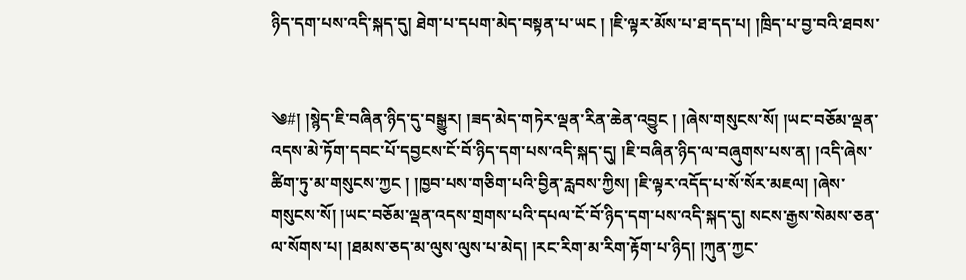ཉིད་དག་པས་འདི་སྐད་དུ། ཐེག་པ་དཔག་མེད་བསྟན་པ་ཡང ། །ཇི་ལྟར་མོས་པ་ཐ་དད་པ། །ཁྲིད་པ་བྱ་བའི་ཐབས་


༄#། །སྙེད་ཇི་བཞིན་ཉིད་དུ་བསྒྱུར། །ཟད་མེད་གཏེར་ལྡན་རིན་ཆེན་འབྱུང ། །ཞེས་གསུངས་སོ། །ཡང་བཅོམ་ལྡན་འདས་མེ་ཏོག་དབང་པོ་དབྱངས་ངོ་བོ་ཉིད་དག་པས་འདི་སྐད་དུ། །ཇི་བཞིན་ཉིད་ལ་བཞུགས་པས་ན། །འདི་ཞེས་ཚིག་ཏུ་མ་གསུངས་ཀྱང ། །ཁྱབ་པས་གཅིག་པའི་བྱིན་རླབས་ཀྱིས། །ཇི་ལྟར་འདོད་པ་སོ་སོར་མཇལ། །ཞེས་གསུངས་སོ། །ཡང་བཅོམ་ལྡན་འདས་གྲགས་པའི་དཔལ་ངོ་བོ་ཉིད་དག་པས་འདི་སྐད་དུ། སངས་རྒྱས་སེམས་ཅན་ལ་སོགས་པ། །ཐམས་ཅད་མ་ལུས་ལུས་པ་མེད། །རང་རིག་མ་རིག་རྟོག་པ་ཉིད། །ཀུན་ཀྱང་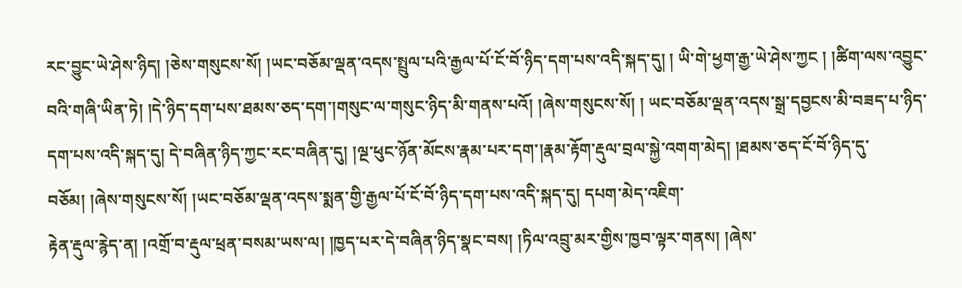རང་བྱུང་ཡེ་ཤེས་ཉིད། །ཅེས་གསུངས་སོ། །ཡང་བཅོམ་ལྡན་འདས་སྤྲུལ་པའི་རྒྱལ་པོ་ངོ་བོ་ཉིད་དག་པས་འདི་སྐད་དུ། ། ཡི་གེ་ཕྱག་རྒྱ་ཡེ་ཤེས་ཀྱང ། །ཚིག་ལས་འབྱུང་བའི་གཞི་ཡིན་ཏེ། །དེ་ཉིད་དག་པས་ཐམས་ཅད་དག་།གསུང་ལ་གསུང་ཉིད་མི་གནས་པའོ། །ཞེས་གསུངས་སོ། ། ཡང་བཅོམ་ལྡན་འདས་སྒྲ་དབྱངས་མི་བཟད་པ་ཉིད་དག་པས་འདི་སྐད་དུ། དེ་བཞིན་ཉིད་ཀྱང་རང་བཞིན་དུ། །ལྔ་ཕུང་ཉོན་མོངས་རྣམ་པར་དག་།རྣམ་རྟོག་རྡུལ་བྲལ་སྐྱེ་འགག་མེད། །ཐམས་ཅད་ངོ་བོ་ཉིད་དུ་བཅོམ། །ཞེས་གསུངས་སོ། །ཡང་བཅོམ་ལྡན་འདས་སྨན་གྱི་རྒྱལ་པོ་ངོ་བོ་ཉིད་དག་པས་འདི་སྐད་དུ། དཔག་མེད་འཇིག་
རྟེན་རྡུལ་རྙེད་ན། །འགྲོ་བ་རྡུལ་ཕྲན་བསམ་ཡས་ལ། །ཁྱད་པར་དེ་བཞིན་ཉིད་སྣང་བས། །ཏིལ་འབྲུ་མར་གྱིས་ཁྱབ་ལྟར་གནས། །ཞེས་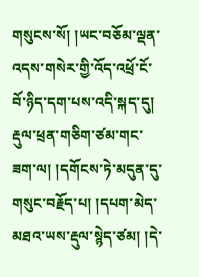གསུངས་སོ། །ཡང་བཅོམ་ལྡན་འདས་གསེར་གྱི་འོད་འཕྲོ་ངོ་བོ་ཉིད་དག་པས་འདི་སྐད་དུ། རྡུལ་ཕྲན་གཅིག་ཙམ་གང་ཟག་ལ། །དགོངས་ཏེ་མདུན་དུ་གསུང་བརྗོད་པ། །དཔག་མེད་མཐའ་ཡས་རྡུལ་སྙེད་ཙམ། །དེ་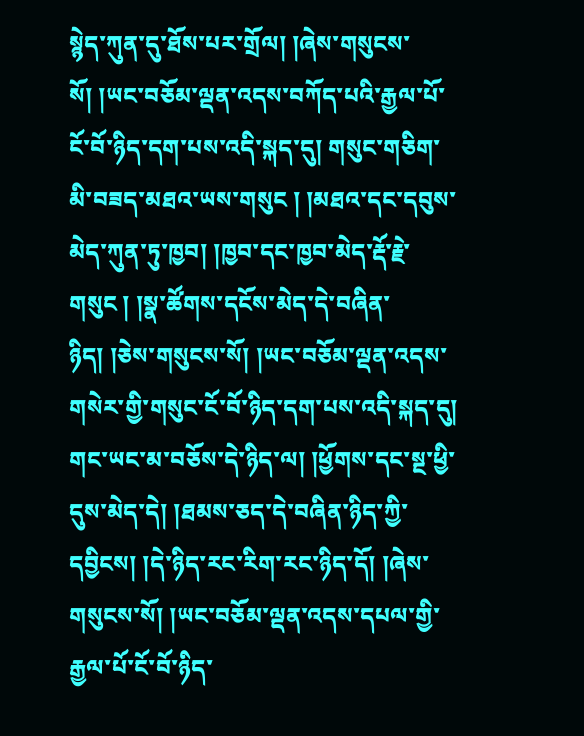སྙེད་ཀུན་དུ་ཐོས་པར་གྲོལ། །ཞེས་གསུངས་སོ། །ཡང་བཅོམ་ལྡན་འདས་བཀོད་པའི་རྒྱལ་པོ་ངོ་བོ་ཉིད་དག་པས་འདི་སྐད་དུ། གསུང་གཅིག་མི་བཟད་མཐའ་ཡས་གསུང ། །མཐའ་དང་དབུས་མེད་ཀུན་ཏུ་ཁྱབ། །ཁྱབ་དང་ཁྱབ་མེད་རྡོ་རྗེ་གསུང ། །སྣ་ཚོགས་དངོས་མེད་དེ་བཞིན་ཉིད། །ཅེས་གསུངས་སོ། །ཡང་བཅོམ་ལྡན་འདས་གསེར་གྱི་གསུང་ངོ་བོ་ཉིད་དག་པས་འདི་སྐད་དུ། གང་ཡང་མ་བཅོས་དེ་ཉིད་ལ། །ཕྱོགས་དང་སྔ་ཕྱི་དུས་མེད་དེ། །ཐམས་ཅད་དེ་བཞིན་ཉིད་ཀྱི་དབྱིངས། །དེ་ཉིད་རང་རིག་རང་ཉིད་དོ། །ཞེས་གསུངས་སོ། །ཡང་བཅོམ་ལྡན་འདས་དཔལ་གྱི་རྒྱལ་པོ་ངོ་བོ་ཉིད་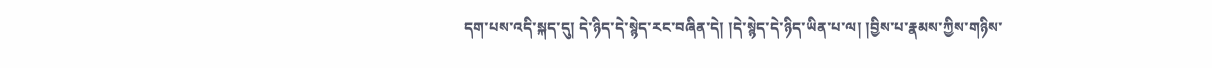དག་པས་འདི་སྐད་དུ། དེ་ཉིད་དེ་སྙེད་རང་བཞིན་དེ། །དེ་སྙེད་དེ་ཉིད་ཡིན་པ་ལ། །བྱིས་པ་རྣམས་ཀྱིས་གཉིས་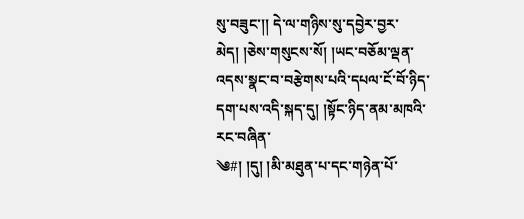སུ་བཟུང་།། དེ་ལ་གཉིས་སུ་དབྱེར་བྱར་མེད། །ཅེས་གསུངས་སོ། །ཡང་བཅོམ་ལྡན་འདས་སྣང་བ་བརྩེགས་པའི་དཔལ་ངོ་བོ་ཉིད་དག་པས་འདི་སྐད་དུ། །སྟོང་ཉིད་ནམ་མཁའི་རང་བཞིན་
༄#། །དུ། །མི་མཐུན་པ་དང་གཉེན་པོ་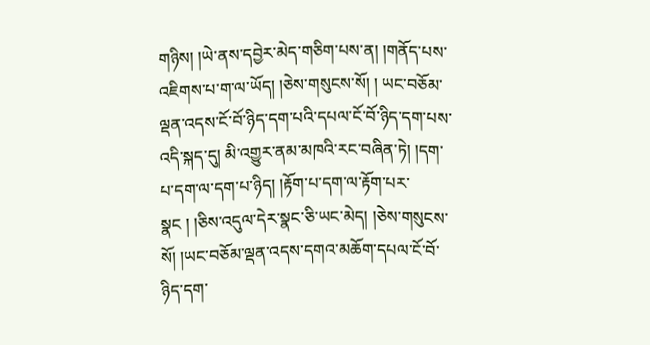གཉིས། །ཡེ་ནས་དབྱེར་མེད་གཅིག་པས་ན། །གནོད་པས་འཇིགས་པ་ག་ལ་ཡོད། །ཅེས་གསུངས་སོ། ། ཡང་བཅོམ་ལྡན་འདས་ངོ་བོ་ཉིད་དག་པའི་དཔལ་ངོ་བོ་ཉིད་དག་པས་འདི་སྐད་དུ། མི་འགྱུར་ནམ་མཁའི་རང་བཞིན་ཏེ། །དག་པ་དག་ལ་དག་པ་ཉིད། །རྟོག་པ་དག་ལ་རྟོག་པར་སྣང ། །ཅིས་འདུལ་དེར་སྣང་ཅི་ཡང་མེད། །ཅེས་གསུངས་སོ། །ཡང་བཅོམ་ལྡན་འདས་དགའ་མཆོག་དཔལ་ངོ་བོ་ཉིད་དག་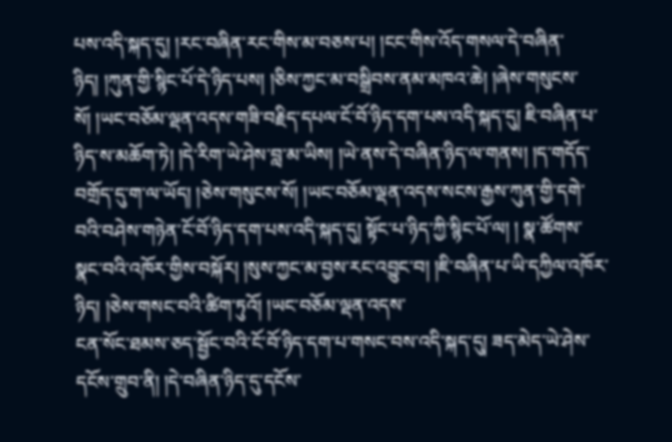པས་འདི་སྐད་དུ། །རང་བཞིན་རང་གིས་མ་བཅས་པ། །ངང་གིས་འོད་གསལ་དེ་བཞིན་ཉིད། །ཀུན་གྱི་སྙིང་པོ་དེ་ཉིད་པས། །ཅིས་ཀྱང་མ་བསྒྲིབས་ནམ་མཁའ་ཆེ། །ཞེས་གསུངས་སོ། །ཡང་བཅོམ་ལྡན་འདས་གཟི་བརྗིད་དཔལ་ངོ་བོ་ཉིད་དག་པས་འདི་སྐད་དུ། ཇི་བཞིན་པ་ཉིད་ས་མཆོག་ཏེ། །དེ་རིག་ཡེ་ཤེས་བླ་མ་ཡིས། །ཡེ་ནས་དེ་བཞིན་ཉིད་ལ་གནས། །ད་གདོད་བགྲོད་དུ་ག་ལ་ཡོད། །ཅེས་གསུངས་སོ། །ཡང་བཅོམ་ལྡན་འདས་སངས་རྒྱས་ཀུན་གྱི་དགེ་བའི་བཤེས་གཉེན་ངོ་བོ་ཉིད་དག་པས་འདི་སྐད་དུ། སྟོང་པ་ཉིད་ཀྱི་སྙིང་པོ་ལ། ། སྣ་ཚོགས་སྣང་བའི་འཁོར་གྱིས་བསྐོར། །སུས་ཀྱང་མ་བྱས་རང་འབྱུང་བ། །ཇི་བཞིན་པ་ཡི་དཀྱིལ་འཁོར་ཉིད། །ཅེས་གསང་བའི་ཚིག་ཏུའོ། །ཡང་བཅོམ་ལྡན་འདས་
ངན་སོང་ཐམས་ཅད་སྦྱོང་བའི་ངོ་བོ་ཉིད་དག་པ་གསང་བས་འདི་སྐད་དུ། ཟད་མེད་ཡེ་ཤེས་དངོས་གྲུབ་ནི། །དེ་བཞིན་ཉིད་དུ་དངོས་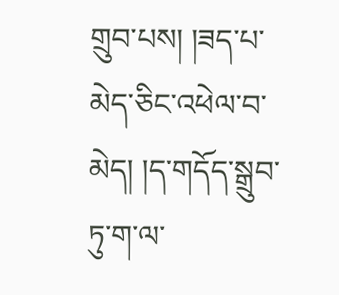གྲུབ་པས། །ཟད་པ་མེད་ཅིང་འཕེལ་བ་མེད། །ད་གདོད་སྒྲུབ་ཏུ་ག་ལ་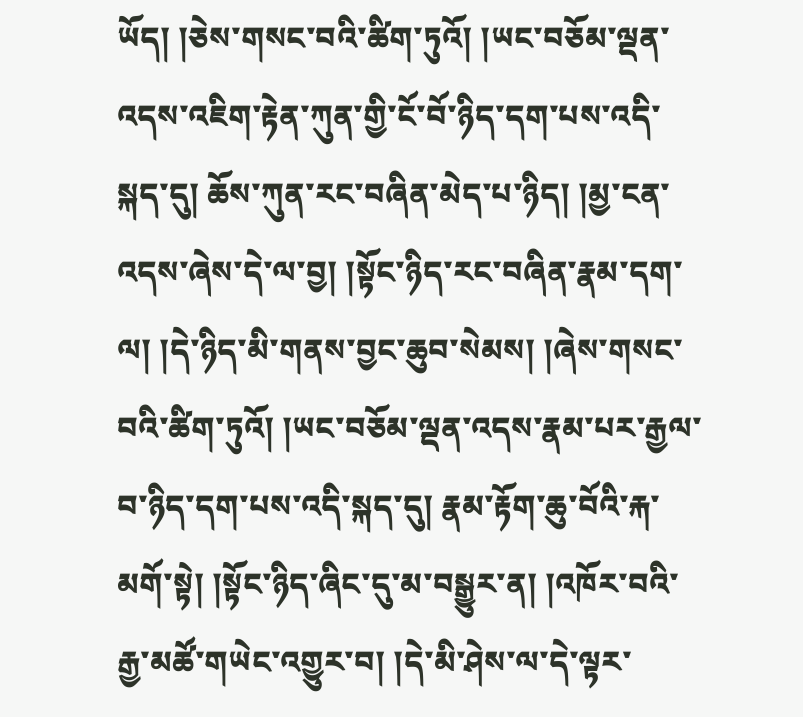ཡོད། །ཅེས་གསང་བའི་ཚིག་ཏུའོ། །ཡང་བཅོམ་ལྡན་འདས་འཇིག་རྟེན་ཀུན་གྱི་ངོ་བོ་ཉིད་དག་པས་འདི་སྐད་དུ། ཆོས་ཀུན་རང་བཞིན་མེད་པ་ཉིད། །མྱ་ངན་འདས་ཞེས་དེ་ལ་བྱ། །སྟོང་ཉིད་རང་བཞིན་རྣམ་དག་ལ། །དེ་ཉིད་མི་གནས་བྱང་ཆུབ་སེམས། །ཞེས་གསང་བའི་ཚིག་ཏུའོ། །ཡང་བཅོམ་ལྡན་འདས་རྣམ་པར་རྒྱལ་བ་ཉིད་དག་པས་འདི་སྐད་དུ། རྣམ་རྟོག་ཆུ་བོའི་རྐ་མགོ་སྟེ། །སྟོང་ཉིད་ཞིང་དུ་མ་བསྒྱུར་ན། །འཁོར་བའི་རྒྱ་མཚོ་གཡེང་འགྱུར་བ། །དེ་མི་ཤེས་ལ་དེ་ལྟར་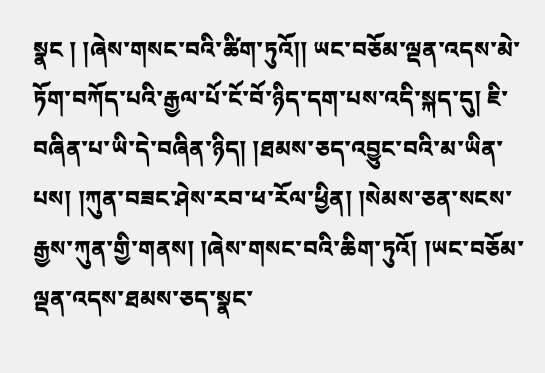སྣང ། །ཞེས་གསང་བའི་ཚིག་ཏུའོ།། ཡང་བཅོམ་ལྡན་འདས་མེ་ཏོག་བཀོད་པའི་རྒྱལ་པོ་ངོ་བོ་ཉིད་དག་པས་འདི་སྐད་དུ། ཇི་བཞིན་པ་ཡི་དེ་བཞིན་ཉིད། །ཐམས་ཅད་འབྱུང་བའི་མ་ཡིན་པས། །ཀུན་བཟང་ཤེས་རབ་ཕ་རོལ་ཕྱིན། །སེམས་ཅན་སངས་རྒྱས་ཀུན་གྱི་གནས། །ཞེས་གསང་བའི་ཆིག་ཏུའོ། །ཡང་བཅོམ་ལྡན་འདས་ཐམས་ཅད་སྣང་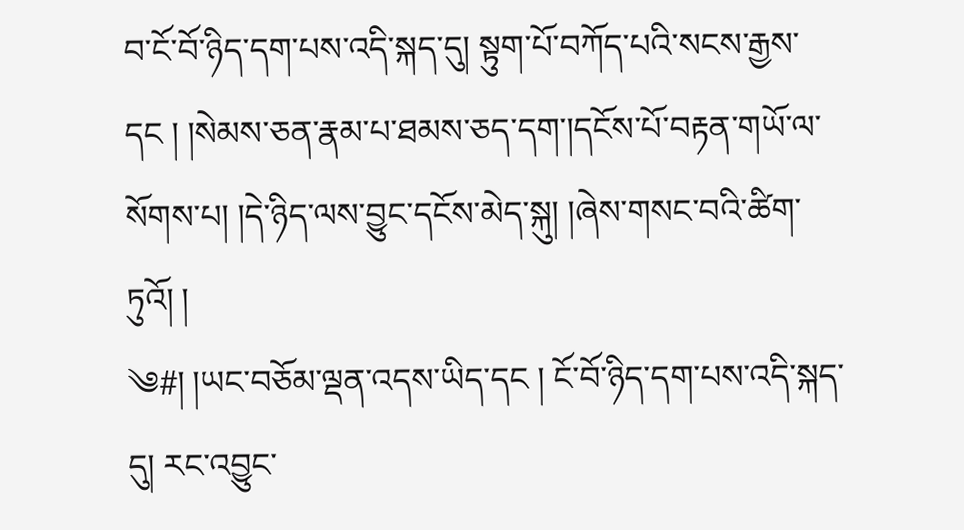བ་ངོ་བོ་ཉིད་དག་པས་འདི་སྐད་དུ། སྟུག་པོ་བཀོད་པའི་སངས་རྒྱས་དང ། །སེམས་ཅན་རྣམ་པ་ཐམས་ཅད་དག་།དངོས་པོ་བརྟན་གཡོ་ལ་སོགས་པ། །དེ་ཉིད་ལས་བྱུང་དངོས་མེད་སྐུ། །ཞེས་གསང་བའི་ཚིག་ཏུའོ། །
༄#། །ཡང་བཅོམ་ལྡན་འདས་ཡིད་དང ། ངོ་བོ་ཉིད་དག་པས་འདི་སྐད་དུ། རང་འབྱུང་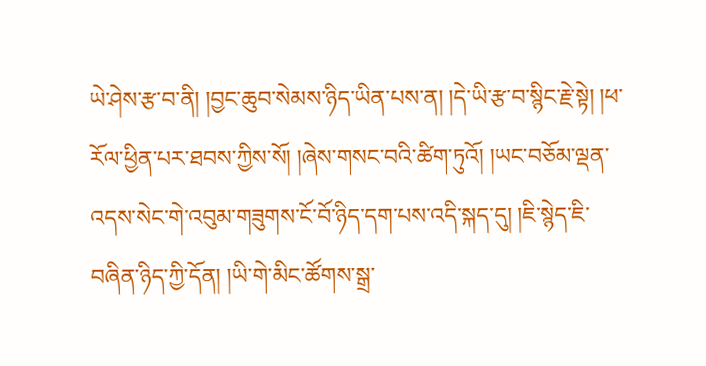ཡེ་ཤེས་རྩ་བ་ནི། །བྱང་ཆུབ་སེམས་ཉིད་ཡིན་པས་ན། །དེ་ཡི་རྩ་བ་སྙིང་རྗེ་སྟེ། །ཕ་རོལ་ཕྱིན་པར་ཐབས་ཀྱིས་སོ། །ཞེས་གསང་བའི་ཚིག་ཏུའོ། །ཡང་བཅོམ་ལྡན་འདས་སེང་གེ་འབུམ་གཟུགས་ངོ་བོ་ཉིད་དག་པས་འདི་སྐད་དུ། །ཇི་སྙེད་ཇི་བཞིན་ཉིད་ཀྱི་དོན། །ཡི་གེ་མིང་ཚོགས་སྒྲ་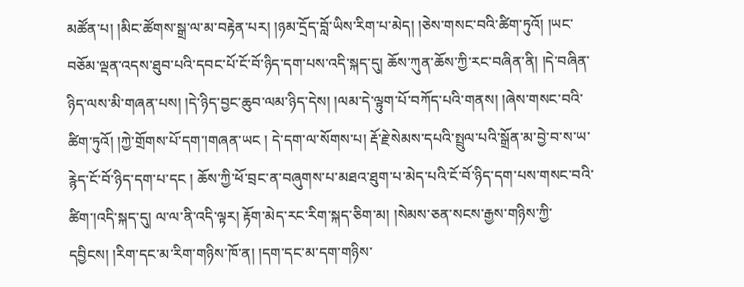མཚོན་པ། །མིང་ཚོགས་སྒྲ་ལ་མ་བརྟེན་པར། །ཉམ་དྲོད་བློ་ཡིས་རིག་པ་མེད། །ཅེས་གསང་བའི་ཚིག་ཏུའོ། །ཡང་བཅོམ་ལྡན་འདས་ཐུབ་པའི་དབང་པོ་ངོ་བོ་ཉིད་དག་པས་འདི་སྐད་དུ། ཆོས་ཀུན་ཆོས་ཀྱི་རང་བཞིན་ནི། །དེ་བཞིན་ཉིད་ལས་མི་གཞན་པས། །དེ་ཉིད་བྱང་ཆུབ་ལམ་ཉིད་དེས། །ལམ་དེ་ལྟུག་པོ་བཀོད་པའི་གནས། །ཞེས་གསང་བའི་ཚིག་ཏུའོ། །ཀྱེ་གྲོགས་པོ་དག་།གཞན་ཡང ། དེ་དག་ལ་སོགས་པ། རྡོ་རྗེ་སེམས་དཔའི་སྤྲུལ་པའི་སྒྲོན་མ་བྱེ་བ་ས་ཡ་རྙེད་ངོ་བོ་ཉིད་དག་པ་དང ། ཆོས་ཀྱི་ཕོ་བྲང་ན་བཞུགས་པ་མཐའ་ཐུག་པ་མེད་པའི་ངོ་བོ་ཉིད་དག་པས་གསང་བའི་ཚིག་།འདི་སྐད་དུ། ལ་ལ་ནི་འདི་ལྟར། རྟོག་མེད་རང་རིག་སྐད་ཅིག་མ། །སེམས་ཅན་སངས་རྒྱས་གཉིས་ཀྱི་དབྱིངས། །རིག་དང་མ་རིག་གཉིས་ཁོ་ན། །དག་དང་མ་དག་གཉིས་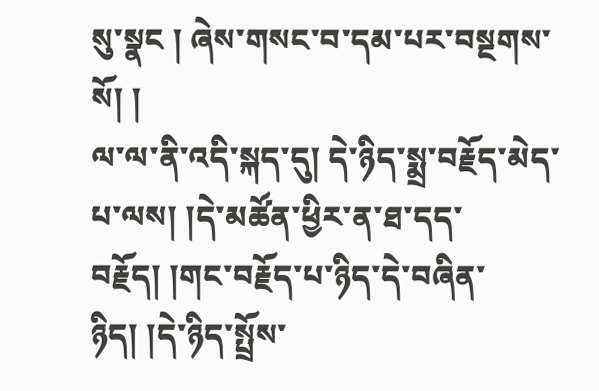སུ་སྣང ། ཞེས་གསང་བ་དམ་པར་བསྔགས་སོ། །
ལ་ལ་ནི་འདི་སྐད་དུ། དེ་ཉིད་སྨྲ་བརྗོད་མེད་པ་ལས། །དེ་མཚོན་ཕྱིར་ན་ཐ་དད་བརྗོད། །གང་བརྗོད་པ་ཉིད་དེ་བཞིན་ཉིད། །དེ་ཉིད་སྤྲོས་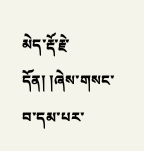མེད་རྡོ་རྗེ་དོན། །ཞེས་གསང་བ་དམ་པར་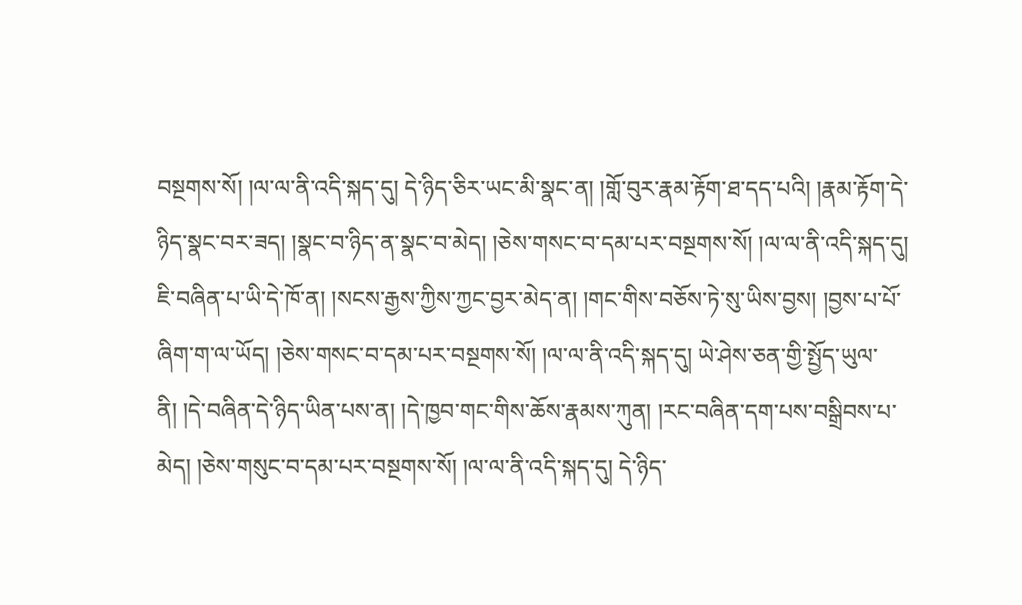བསྔགས་སོ། །ལ་ལ་ནི་འདི་སྐད་དུ། དེ་ཉིད་ཅིར་ཡང་མི་སྣང་ན། །གློ་བུར་རྣམ་རྟོག་ཐ་དད་པའི། །རྣམ་རྟོག་དེ་ཉིད་སྣང་བར་ཟད། །སྣང་བ་ཉིད་ན་སྣང་བ་མེད། །ཅེས་གསང་བ་དམ་པར་བསྔགས་སོ། །ལ་ལ་ནི་འདི་སྐད་དུ། ཇི་བཞིན་པ་ཡི་དེ་ཁོ་ན། །སངས་རྒྱས་ཀྱིས་ཀྱང་བྱར་མེད་ན། །གང་གིས་བཅོས་ཏེ་སུ་ཡིས་བྱས། །བྱས་པ་པོ་ཞིག་ག་ལ་ཡོད། །ཅེས་གསང་བ་དམ་པར་བསྔགས་སོ། །ལ་ལ་ནི་འདི་སྐད་དུ། ཡེ་ཤེས་ཅན་གྱི་སྤྱོད་ཡུལ་ནི། །དེ་བཞིན་དེ་ཉིད་ཡིན་པས་ན། །དེ་ཁྱབ་གང་གིས་ཆོས་རྣམས་ཀུན། །རང་བཞིན་དག་པས་བསྒྲིབས་པ་མེད། །ཅེས་གསུང་བ་དམ་པར་བསྔགས་སོ། །ལ་ལ་ནི་འདི་སྐད་དུ། དེ་ཉིད་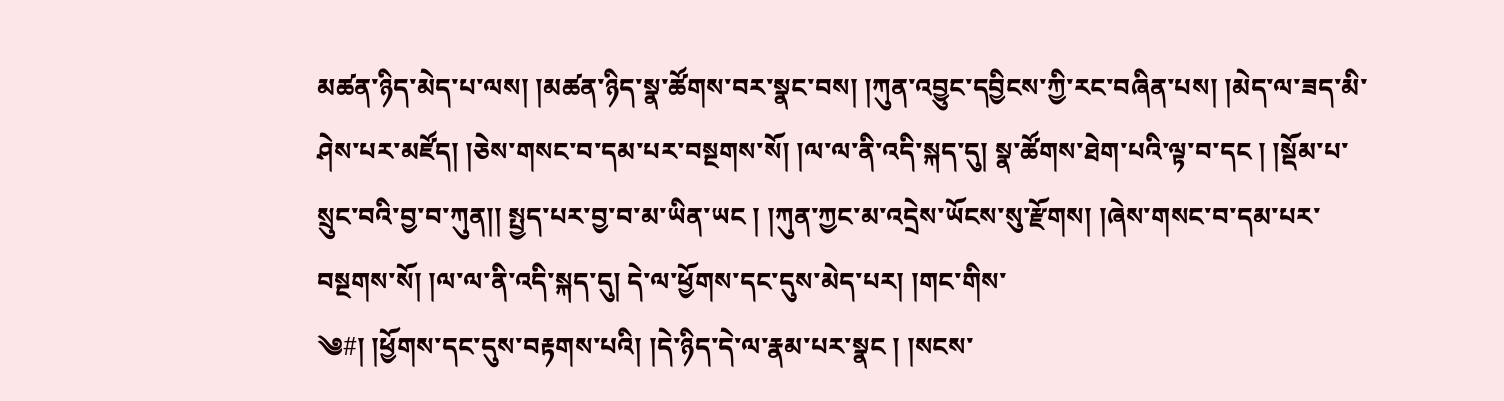མཚན་ཉིད་མེད་པ་ལས། །མཚན་ཉིད་སྣ་ཚོགས་བར་སྣང་བས། །ཀུན་འབྱུང་དབྱིངས་ཀྱི་རང་བཞིན་པས། །མེད་ལ་ཟད་མི་ཤེས་པར་མཛོད། །ཅེས་གསང་བ་དམ་པར་བསྔགས་སོ། །ལ་ལ་ནི་འདི་སྐད་དུ། སྣ་ཚོགས་ཐེག་པའི་ལྟ་བ་དང ། །སྡོམ་པ་སྲུང་བའི་བྱ་བ་ཀུན།། སྤྱད་པར་བྱ་བ་མ་ཡིན་ཡང ། །ཀུན་ཀྱང་མ་འདྲེས་ཡོངས་སུ་རྫོགས། །ཞེས་གསང་བ་དམ་པར་བསྔགས་སོ། །ལ་ལ་ནི་འདི་སྐད་དུ། དེ་ལ་ཕྱོགས་དང་དུས་མེད་པར། །གང་གིས་
༄#། །ཕྱོགས་དང་དུས་བརྟགས་པའི། །དེ་ཉིད་དེ་ལ་རྣམ་པར་སྣང ། །སངས་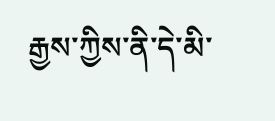རྒྱས་ཀྱིས་ནི་དེ་མི་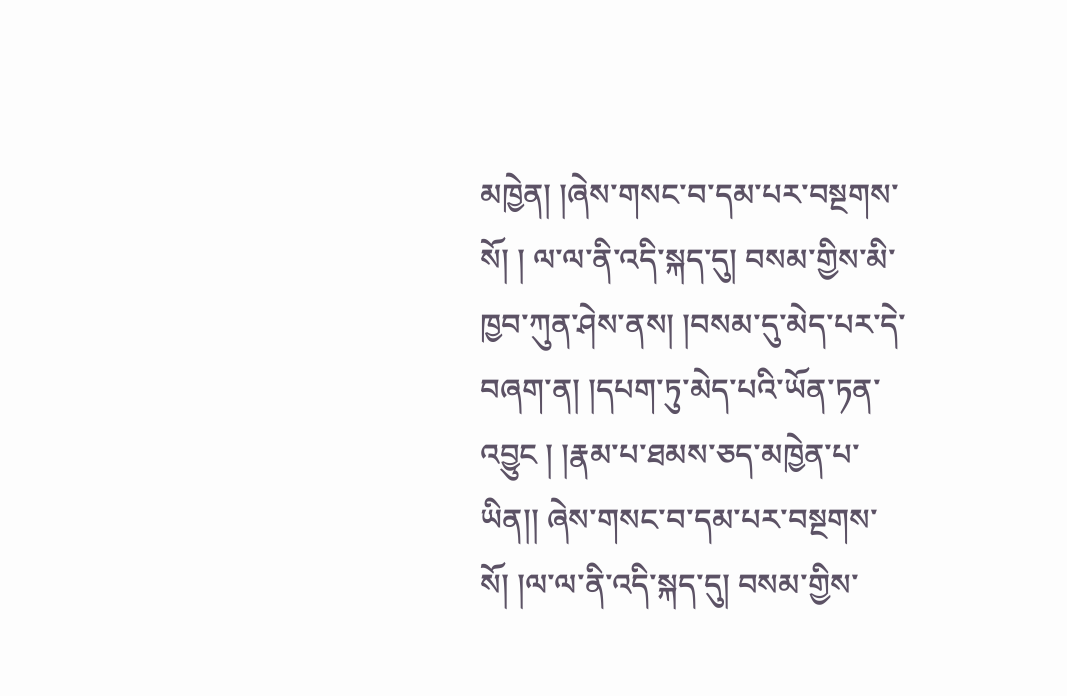མཁྱེན། །ཞེས་གསང་བ་དམ་པར་བསྔགས་སོ། ། ལ་ལ་ནི་འདི་སྐད་དུ། བསམ་གྱིས་མི་ཁྱབ་ཀུན་ཤེས་ནས། །བསམ་དུ་མེད་པར་དེ་བཞག་ན། །དཔག་ཏུ་མེད་པའི་ཡོན་ཏན་འབྱུང ། །རྣམ་པ་ཐམས་ཅད་མཁྱེན་པ་ཡིན།། ཞེས་གསང་བ་དམ་པར་བསྔགས་སོ། །ལ་ལ་ནི་འདི་སྐད་དུ། བསམ་གྱིས་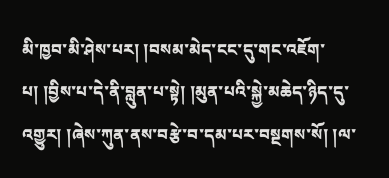མི་ཁྱབ་མི་ཤེས་པར། །བསམ་མེད་ངང་དུ་གང་འཇོག་པ། །བྱིས་པ་དེ་ནི་བླུན་པ་སྟེ། །མུན་པའི་སྐྱེ་མཆེད་ཉིད་དུ་འགྱུར། །ཞེས་ཀུན་ནས་བརྩེ་བ་དམ་པར་བསྔགས་སོ། །ལ་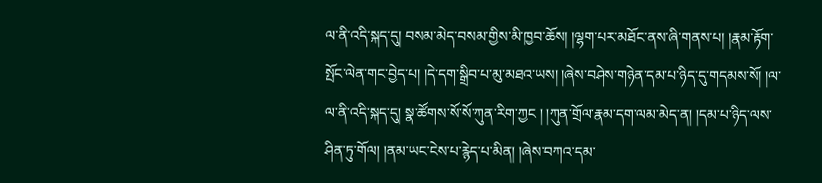ལ་ནི་འདི་སྐད་དུ། བསམ་མེད་བསམ་གྱིས་མི་ཁྱབ་ཆོས། །ལྷག་པར་མཐོང་ནས་ཞི་གནས་པ། །རྣམ་རྟོག་སྤོང་ལེན་གང་བྱེད་པ། །དེ་དག་སྒྲིབ་པ་མུ་མཐའ་ཡས། །ཞེས་བཤེས་གཉེན་དམ་པ་ཉིད་དུ་གདམས་སོ། །ལ་ལ་ནི་འདི་སྐད་དུ། སྣ་ཚོགས་སོ་སོ་ཀུན་རིག་ཀྱང ། །ཀུན་གྲོལ་རྣམ་དག་ལམ་མེད་ན། །དམ་པ་ཉིད་ལས་ཤིན་ཏུ་གོལ། །ནམ་ཡང་ངེས་པ་རྙེད་པ་མིན། །ཞེས་བཀའ་དམ་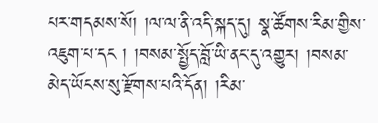པར་གདམས་སོ། །ལ་ལ་ནི་འདི་སྐད་དུ། སྣ་ཚོགས་རིམ་གྱིས་འཇུག་པ་དང ། །བསམ་སྤྱོད་བློ་ཡི་ནང་དུ་འགྱུར། །བསམ་མེད་ཡོངས་སུ་རྫོགས་པའི་དོན། །རིམ་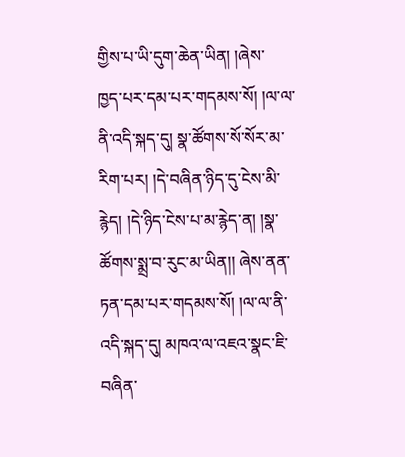གྱིས་པ་ཡི་དུག་ཆེན་ཡིན། །ཞེས་
ཁྱད་པར་དམ་པར་གདམས་སོ། །ལ་ལ་ནི་འདི་སྐད་དུ། སྣ་ཚོགས་སོ་སོར་མ་རིག་པར། །དེ་བཞིན་ཉིད་དུ་ངེས་མི་རྙེད། །དེ་ཉིད་ངེས་པ་མ་རྙེད་ན། །སྣ་ཚོགས་སྨྲ་བ་རུང་མ་ཡིན།། ཞེས་ནན་ཏན་དམ་པར་གདམས་སོ། །ལ་ལ་ནི་འདི་སྐད་དུ། མཁའ་ལ་འཇའ་སྣང་ཇི་བཞིན་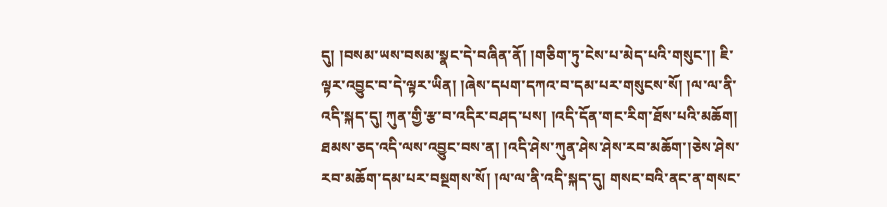དུ། །བསམ་ཡས་བསམ་སྣང་དེ་བཞིན་ནོ། །གཅིག་ཏུ་ངེས་པ་མེད་པའི་གསུང་།། ཇི་ལྟར་འབྱུང་བ་དེ་ལྟར་ཡིན། །ཞེས་དཔག་དཀའ་བ་དམ་པར་གསུངས་སོ། །ལ་ལ་ནི་འདི་སྐད་དུ། ཀུན་གྱི་རྩ་བ་འདིར་བཤད་པས། །འདི་དོན་གང་རིག་ཐོས་པའི་མཆོག། ཐམས་ཅད་འདི་ལས་འབྱུང་བས་ན། །འདི་ཤེས་ཀུན་ཤེས་ཤེས་རབ་མཆོག་།ཅེས་ཤེས་རབ་མཆོག་དམ་པར་བསྔགས་སོ། །ལ་ལ་ནི་འདི་སྐད་དུ། གསང་བའི་ནང་ན་གསང་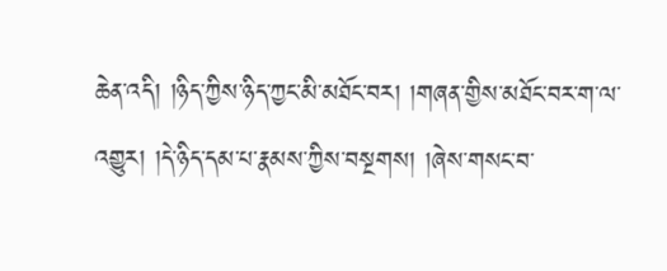ཆེན་འདི། །ཉིད་ཀྱིས་ཉིད་ཀྱང་མི་མཐོང་བར། །གཞན་གྱིས་མཐོང་བར་ག་ལ་འགྱུར། །དེ་ཉིད་དམ་པ་རྣམས་ཀྱིས་བསྔགས། །ཞེས་གསང་བ་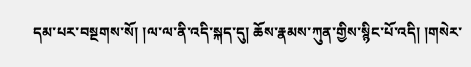དམ་པར་བསྔགས་སོ། །ལ་ལ་ནི་འདི་སྐད་དུ། ཆོས་རྣམས་ཀུན་གྱིས་སྙིང་པོ་འདི། །གསེར་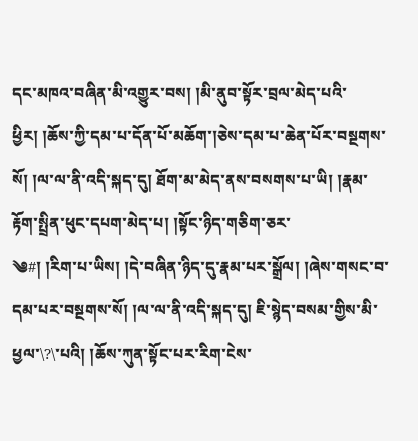དང་མཁའ་བཞིན་མི་འགྱུར་བས། །མི་ནུབ་སྟོར་བྲལ་མེད་པའི་ཕྱིར། །ཆོས་ཀྱི་དམ་པ་དོན་པོ་མཆོག་།ཅེས་དམ་པ་ཆེན་པོར་བསྔགས་སོ། །ལ་ལ་ནི་འདི་སྐད་དུ། ཐོག་མ་མེད་ནས་བསགས་པ་ཡི། །རྣམ་རྟོག་སྤྲིན་ཕུང་དཔག་མེད་པ། །སྟོང་ཉིད་གཅིག་ཅར་
༄#། །རིག་པ་ཡིས། །དེ་བཞིན་ཉིད་དུ་རྣམ་པར་སྒྲོལ། །ཞེས་གསང་བ་དམ་པར་བསྔགས་སོ། །ལ་ལ་ནི་འདི་སྐད་དུ། ཇི་སྙེད་བསམ་གྱིས་མི་ཕྱལ་\?\་པའི། །ཆོས་ཀུན་སྟོང་པར་རིག་ངེས་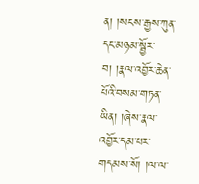ན། །སངས་རྒྱས་ཀུན་དང་མཉམ་སྦྱོར་བ། །རྣལ་འབྱོར་ཆེན་པོའི་བསམ་གཏན་ཡིན། །ཞེས་རྣལ་འབྱོར་དམ་པར་གདམས་སོ། །ལ་ལ་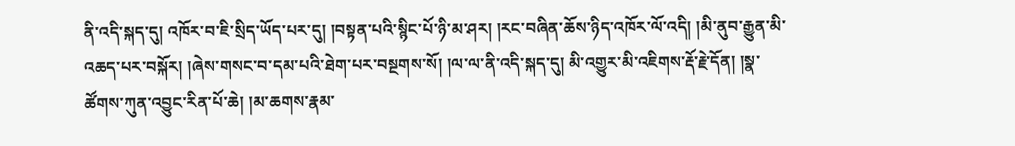ནི་འདི་སྐད་དུ། འཁོར་བ་ཇི་སྲིད་ཡོད་པར་དུ། །བསྟན་པའི་སྙིང་པོ་ཉི་མ་ཤར། །རང་བཞིན་ཆོས་ཉིད་འཁོར་ལོ་འདི། །མི་ནུབ་རྒྱུན་མི་འཆད་པར་བསྐོར། །ཞེས་གསང་བ་དམ་པའི་ཐེག་པར་བསྔགས་སོ། །ལ་ལ་ནི་འདི་སྐད་དུ། མི་འགྱུར་མི་འཇིགས་རྡོ་རྗེ་དོན། །སྣ་ཚོགས་ཀུན་འབྱུང་རིན་པོ་ཆེ། །མ་ཆགས་རྣམ་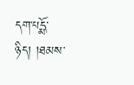དག་པདྨོ་ཉིད། །ཐམས་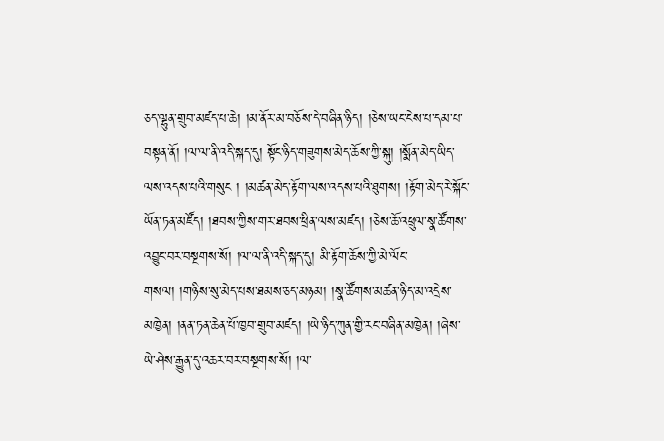ཅད་ལྷུན་གྲུབ་མཛད་པ་ཆེ། །མ་ནོར་མ་བཅོས་དེ་བཞིན་ཉིད། །ཅེས་ཡང་ངེས་པ་དམ་པ་བསྟན་ནོ། །ལ་ལ་ནི་འདི་སྐད་དུ། སྟོང་ཉིད་གཟུགས་མེད་ཆོས་ཀྱི་སྐུ། །སྨོན་མེད་ཡིད་ལས་འདས་པའི་གསུང ། །མཚན་མེད་རྟོག་ལས་འདས་པའི་ཐུགས། །རྟོག་མེད་རེ་སྐོང་ཡོན་ཏན་མཛོད། །ཐབས་ཀྱིས་གར་ཐབས་ཕྲིན་ལས་མཛད། །ཅེས་ཆོ་འཕྲུལ་སྣ་ཚོགས་འབྱུང་བར་བསྔགས་སོ། །ལ་ལ་ནི་འདི་སྐད་དུ། མི་རྟོག་ཆོས་ཀྱི་མེ་ལོང་གསལ། །གཉིས་སུ་མེད་པས་ཐམས་ཅད་མཉམ། །སྣ་ཚོགས་མཚན་ཉིད་མ་འདྲེས་
མཁྱེན། །ནན་ཏན་ཆེན་པོ་ཁྱབ་གྲུབ་མཛད། །ཡེ་ཉིད་ཀུན་གྱི་རང་བཞིན་མཁྱེན། །ཞེས་ཡེ་ཤེས་རྒྱུན་དུ་འཆར་བར་བསྔགས་སོ། །ལ་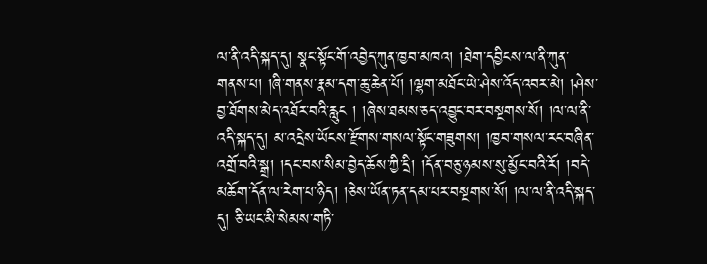ལ་ནི་འདི་སྐད་དུ། སྣང་སྟོང་གོ་འབྱེད་ཀུན་ཁྱབ་མཁའ། །ཐེག་དབྱིངས་ལ་ནི་ཀུན་གནས་པ། །ཞི་གནས་རྣམ་དག་ཆུ་ཆེན་པོ། །ལྷག་མཐོང་ཡེ་ཤེས་འོད་འབར་མེ། །ཤེས་བྱ་ཐོགས་མེད་འཐོར་བའི་རླུང ། །ཞེས་ཐམས་ཅད་འབྱུང་བར་བསྔགས་སོ། །ལ་ལ་ནི་འདི་སྐད་དུ། མ་འདྲེས་ཡོངས་རྫོགས་གསལ་སྟོང་གཟུགས། །ཁྱབ་གསལ་རང་བཞིན་འགྲོ་བའི་སྒྲ། །དང་བས་སིམ་བྱེད་ཆོས་ཀྱི་དྲི། །དོན་བཅུ་ཉམས་སུ་མྱོང་བའི་རོ། །བདེ་མཆོག་དོན་ལ་རེག་པ་ཉིད། །ཅེས་ཡོན་ཏན་དམ་པར་བསྔགས་སོ། །ལ་ལ་ནི་འདི་སྐད་དུ། ཅི་ཡང་མི་སེམས་གཏི་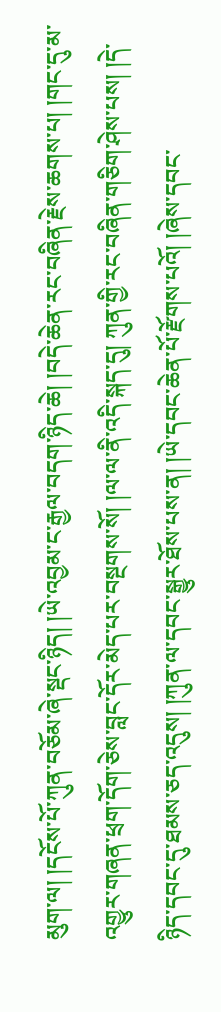མུག་ལ། །དངོས་པོ་ཀུན་བཅོམ་ཞེ་སྡང་ཉིད། །ཡེ་འབྱམ་ང་རྒྱལ་བདག་ཉིད་ཆེ། །བདེ་ཆེན་རང་བཞིན་རྗེས་ཆགས་པ། །གང་དུ་མ་འགྱུར་གཞན་ཕྲག་དོག་ཅེས་བླང་དོར་མེད་པར་བསྔགས་སོ། །ལ་ལ་ནི་འདི་སྐད་དུ། ཀུན་གྱི་རང་བཞིན་གཅིག་ཤེས་པས། །དེ་ཉིད་དབང་དུ་ཐམས་ཅད་འདུས། །ཀུན་ལ་དབང་སྒྱུར་ཐོས་པས་ན། །ཡེ་དབང་ཆེན་པོ་རྫོགས་པའོ། །ཞེས་དབང་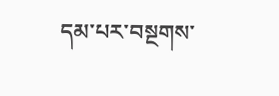དམ་པར་བསྔགས་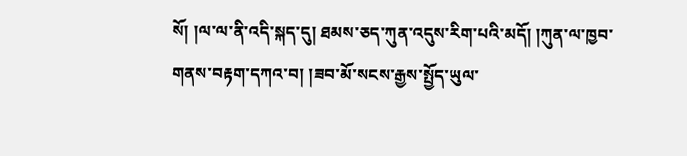སོ། །ལ་ལ་ནི་འདི་སྐད་དུ། ཐམས་ཅད་ཀུན་འདུས་རིག་པའི་མདོ། །ཀུན་ལ་ཁྱབ་གནས་བརྟག་དཀའ་བ། །ཟབ་མོ་སངས་རྒྱས་སྤྱོད་ཡུལ་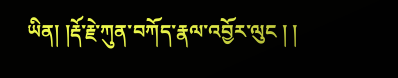ཡིན། །རྡོ་རྗེ་ཀུན་བཀོད་རྣལ་འབྱོར་ལུང ། །